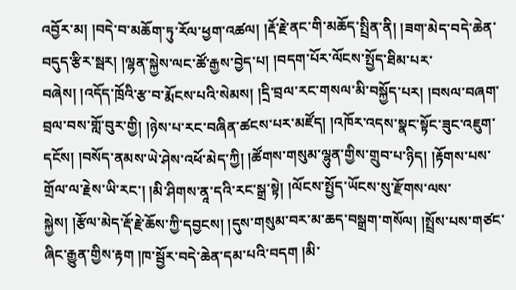འབྱོར་མ། །བདེ་བ་མཆོག་ཏུ་རོལ་ཕྱག་འཚལ། །རྡོ་རྗེ་ནང་གི་མཆོད་སྤྲིན་ནི། །ཟག་མེད་བདེ་ཆེན་བདུད་རྩིར་སྦར། །ལྷན་སྐྱེས་ལང་ཚོ་རྒྱས་བྱེད་པ། །བདག་པོར་ལོངས་སྤྱོད་ཐིམ་པར་བཞེས། །འདོད་ཁྲོའི་རྩ་བ་རྨོངས་པའི་སེམས། །དྲི་བྲལ་རང་གསལ་མི་བསྐྱོད་པར། །བསལ་བཞག་བྲལ་བས་གློ་བུར་གྱི། །ཉེས་པ་རང་བཞིན་ཚངས་པར་མཛོད། །འཁོར་འདས་སྣང་སྟོང་ཟུང་འཇུག་དངོས། །བསོད་ནམས་ཡེ་ཤེས་འཕོ་མེད་ཀྱི། །ཚོགས་གསུམ་ལྷུན་གྱིས་གྲུབ་པ་ཉིད། །རྟོགས་པས་གྲོལ་ལ་རྗེས་ཡི་རང་། །མི་ཤིགས་ནཱ་དའི་རང་སྒྲ་སྟེ། །ལོངས་སྤྱོད་ཡོངས་སུ་རྫོགས་ལས་སྐྱེས། །རྩོལ་མེད་རྡོ་རྗེ་ཆོས་ཀྱི་དབྱངས། །དུས་གསུམ་བར་མ་ཆད་བསྒྲག་གསོལ། །སྤྲོས་པས་གཙང་ཞིང་རྒྱུན་གྱིས་རྟག །ཁ་སྦྱོར་བདེ་ཆེན་དམ་པའི་བདག །མི་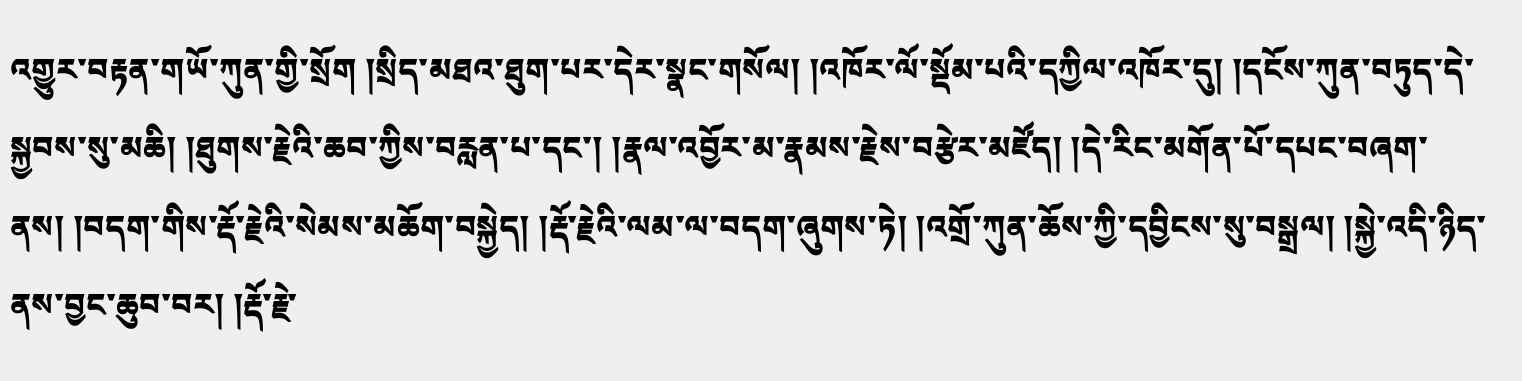འགྱུར་བརྟན་གཡོ་ཀུན་གྱི་སྲོག །སྲིད་མཐའ་ཐུག་པར་དེར་སྣང་གསོལ། །འཁོར་ལོ་སྡོམ་པའི་དཀྱིལ་འཁོར་དུ། །དངོས་ཀུན་བཏུད་དེ་སྐྱབས་སུ་མཆི། །ཐུགས་རྗེའི་ཆབ་ཀྱིས་བརླན་པ་དང་། །རྣལ་འབྱོར་མ་རྣམས་རྗེས་བརྩེར་མཛོད། །དེ་རིང་མགོན་པོ་དཔང་བཞག་ནས། །བདག་གིས་རྡོ་རྗེའི་སེམས་མཆོག་བསྐྱེད། །རྡོ་རྗེའི་ལམ་ལ་བདག་ཞུགས་ཏེ། །འགྲོ་ཀུན་ཆོས་ཀྱི་དབྱིངས་སུ་བསྒྲལ། །སྐྱེ་འདི་ཉིད་ནས་བྱང་ཆུབ་བར། །རྡོ་རྗེ་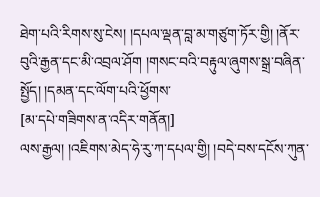ཐེག་པའི་རིགས་སུ་ངེས། །དཔལ་ལྡན་བླ་མ་གཙུག་ཏོར་གྱི། །ནོར་བུའི་རྒྱན་དང་མི་འབྲལ་ཤོག །གསང་བའི་བརྟུལ་ཞུགས་སྒྲ་བཞིན་སྤྱོད། །དམན་དང་ལོག་པའི་ཕྱོགས་
[མ་དཔེ་གཟིགས་ན་འདིར་གནོན།]
ལས་རྒྱལ། །འཇིགས་མེད་ཧེ་རུ་ཀ་དཔལ་གྱི། །བདེ་བས་དངོས་ཀུན་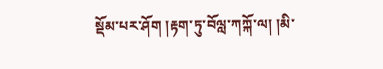སྡོམ་པར་ཤོག །རྟག་ཏུ་བོལླ་ཀཀྐོ་ལ། །མི་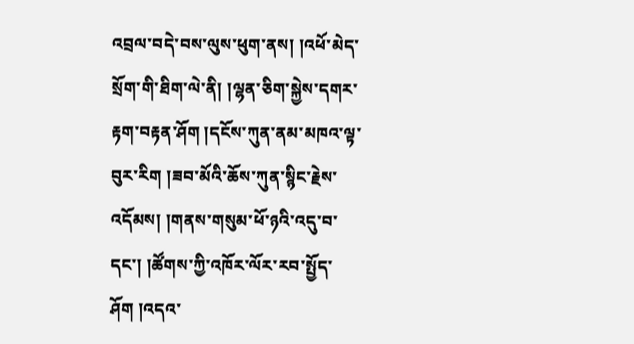འབྲལ་བདེ་བས་ལུས་ཕུག་ནས། །འཕོ་མེད་སྲོག་གི་ཐིག་ལེ་ནི། །ལྷན་ཅིག་སྐྱེས་དགར་རྟག་བརྟན་ཤོག །དངོས་ཀུན་ནམ་མཁའ་ལྟ་བུར་རིག །ཟབ་མོའི་ཆོས་ཀུན་སྙིང་རྗེས་འདོམས། །གནས་གསུམ་ཕོ་ཉའི་འདུ་བ་དང་། །ཚོགས་ཀྱི་འཁོར་ལོར་རབ་སྤྱོད་ཤོག །འདའ་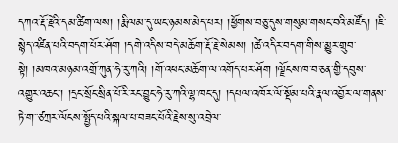དཀའ་རྡོ་རྗེའི་དམ་ཚིག་ལས། །རྨི་ལམ་དུ་ཡང་ཉམས་མེད་པར། །ཕྱོགས་བཅུ་དུས་གསུམ་གསང་བའི་མཛོད། །ཇི་སྙེད་འཛིན་པའི་བདག་པོར་ཤོག །དགེ་འདིས་བདེ་མཆོག་རྡོ་རྗེ་སེམས། །ཚེ་འདིར་བདག་གིས་མྱུར་གྲུབ་སྟེ། །མཁའ་མཉམ་འགྲོ་ཀུན་ཧེ་རུ་ཀའི། །གོ་འཕང་མཆོག་ལ་འགོད་པར་ཤོག །ལྗོངས་ཁ་བ་ཅན་གྱི་དབུས་འགྱུར་འཆང་། །དྲང་སྲོང་སྲིན་པོ་རི་རང་བྱུང་ཧེ་རུ་ཀའི་ལྷ་ཁང་དུ། །དཔལ་འཁོར་ལོ་སྡོམ་པའི་རྣལ་འབྱོར་ལ་གནས་ཏེ་ག་་ཙཀྲར་ལོངས་སྤྱོད་པའི་སྐལ་པ་བཟང་པོའི་རྗེས་སུ་འབྲེལ་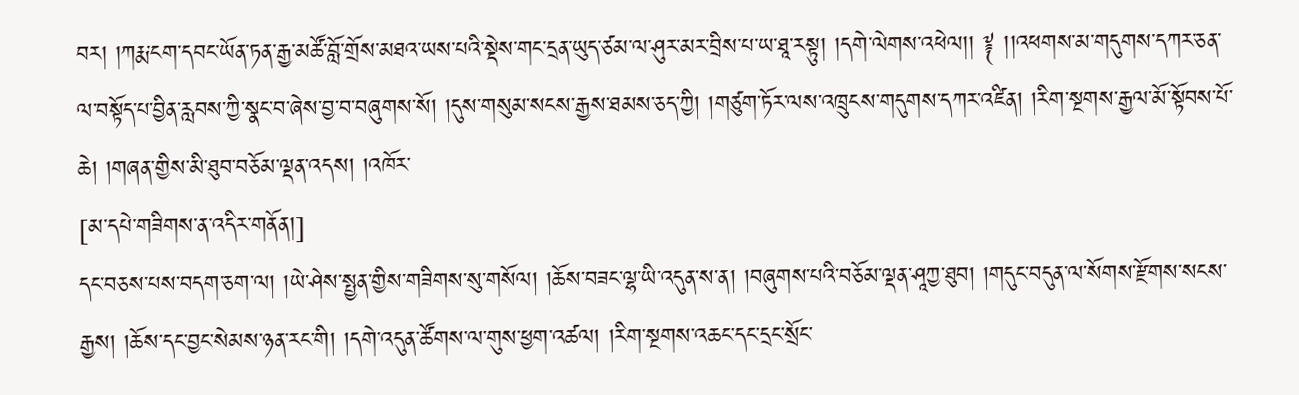བར། །ཀརྨ་ངག་དབང་ཡོན་ཏན་རྒྱ་མཚོ་བློ་གྲོས་མཐའ་ཡས་པའི་སྡེས་གང་དྲན་ཡུད་ཙམ་ལ་ཤུར་མར་བྲིས་པ་ཡ་ཐཱ་རསྟུ། །དགེ་ལེགས་འཕེལ།། ༈ །།འཕགས་མ་གདུགས་དཀར་ཅན་ལ་བསྟོད་པ་བྱིན་རླབས་ཀྱི་སྣང་བ་ཞེས་བྱ་བ་བཞུགས་སོ། །དུས་གསུམ་སངས་རྒྱས་ཐམས་ཅད་ཀྱི། །གཙུག་ཏོར་ལས་འཁྲུངས་གདུགས་དཀར་འཛིན། །རིག་སྔགས་རྒྱལ་མོ་སྟོབས་པོ་ཆེ། །གཞན་གྱིས་མི་ཐུབ་བཅོམ་ལྡན་འདས། །འཁོར་
[མ་དཔེ་གཟིགས་ན་འདིར་གནོན།]
དང་བཅས་པས་བདག་ཅག་ལ། །ཡེ་ཤེས་སྤྱན་གྱིས་གཟིགས་སུ་གསོལ། །ཆོས་བཟང་ལྷ་ཡི་འདུན་ས་ན། །བཞུགས་པའི་བཅོམ་ལྡན་ཤཱཀྱ་ཐུབ། །གདུང་བདུན་ལ་སོགས་རྫོགས་སངས་རྒྱས། །ཆོས་དང་བྱང་སེམས་ཉན་རང་གི། །དགེ་འདུན་ཚོགས་ལ་གུས་ཕྱག་འཚལ། །རིག་སྔགས་འཆང་དང་དྲང་སྲོང་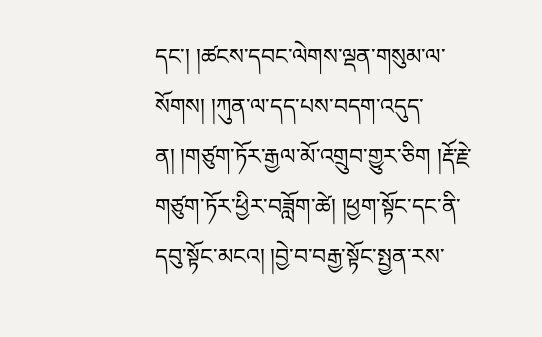དང་། །ཚངས་དབང་ལེགས་ལྡན་གསུམ་ལ་སོགས། །ཀུན་ལ་དད་པས་བདག་འདུད་ན། །གཙུག་ཏོར་རྒྱལ་མོ་འགྲུབ་གྱུར་ཅིག །རྡོ་རྗེ་གཙུག་ཏོར་ཕྱིར་བཟློག་ཚེ། །ཕྱག་སྟོང་དང་ནི་དབུ་སྟོང་མངའ། །བྱེ་བ་བརྒྱ་སྟོང་སྤྱན་རས་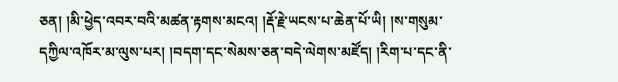ཅན། །མི་ཕྱེད་འབར་བའི་མཚན་རྟགས་མངའ། །རྡོ་རྗེ་ཡངས་པ་ཆེན་པོ་ཡི། །ས་གསུམ་དཀྱིལ་འཁོར་མ་ལུས་པར། །བདག་དང་སེམས་ཅན་བདེ་ལེགས་མཛོད། །རིག་པ་དང་ནི་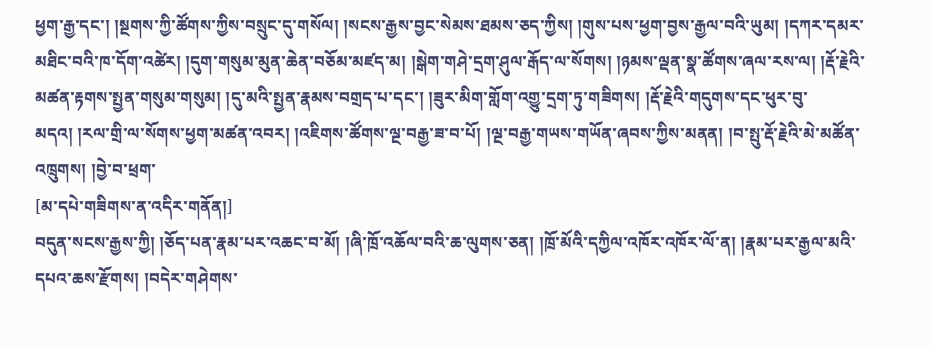ཕྱག་རྒྱ་དང་། །སྔགས་ཀྱི་ཚོགས་ཀྱིས་བསྲུང་དུ་གསོལ། །སངས་རྒྱས་བྱང་སེམས་ཐམས་ཅད་ཀྱིས། །གུས་པས་ཕྱག་བྱས་རྒྱལ་བའི་ཡུམ། །དཀར་དམར་མཐིང་བའི་ཁ་དོག་འཚེར། །དུག་གསུམ་མུན་ཆེན་བཅོམ་མཛད་མ། །སྒེག་གཤེ་དྲག་ཤུལ་རྒོད་ལ་སོགས། །ཉམས་ལྡན་སྣ་ཚོགས་ཞལ་རས་ལ། །རྡོ་རྗེའི་མཚན་རྟགས་སྤྱན་གསུམ་གསུམ། །དུ་མའི་སྤྱན་རྣམས་བགྲད་པ་དང་། །ཟུར་མིག་གློག་འགྱུ་དྲག་ཏུ་གཟིགས། །རྡོ་རྗེའི་གདུགས་དང་ཕུར་བུ་མདའ། །རལ་གྲི་ལ་སོགས་ཕྱག་མཚན་འབར། །འཇིགས་ཚོགས་ལྔ་བརྒྱ་ཟ་བ་པོ། །ལྔ་བརྒྱ་གཡས་གཡོན་ཞབས་ཀྱིས་མནན། །བ་སྤུ་རྡོ་རྗེའི་མེ་མཚོན་འཁྲུགས། །བྱེ་བ་ཕྲག་
[མ་དཔེ་གཟིགས་ན་འདིར་གནོན།]
བདུན་སངས་རྒྱས་ཀྱི། །ཅོད་པན་རྣམ་པར་འཆང་བ་མོ། །ཞི་ཁྲོ་འཆོལ་བའི་ཆ་ལུགས་ཅན། །ཁྲོ་མོའི་དཀྱིལ་འཁོར་འཁོར་ལོ་ན། །རྣམ་པར་རྒྱལ་མའི་དཔའ་ཆས་རྫོགས། །བདེར་གཤེགས་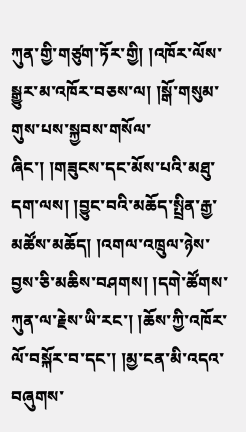ཀུན་གྱི་གཙུག་ཏོར་གྱི། །འཁོར་ལོས་སྒྱུར་མ་འཁོར་བཅས་ལ། །སྒོ་གསུམ་གུས་པས་སྐྱབས་གསོལ་ཞིང་། །གཟུངས་དང་མོས་པའི་མཐུ་དག་ལས། །བྱུང་བའི་མཆོད་སྤྲིན་རྒྱ་མཚོས་མཆོད། །འགལ་འཁྲུལ་ཉེས་བྱས་ཅི་མཆིས་བཤགས། །དགེ་ཚོགས་ཀུན་ལ་རྗེས་ཡི་རང་། །ཆོས་ཀྱི་འཁོར་ལོ་བསྐོར་བ་དང་། །མྱ་ངན་མི་འདའ་བཞུགས་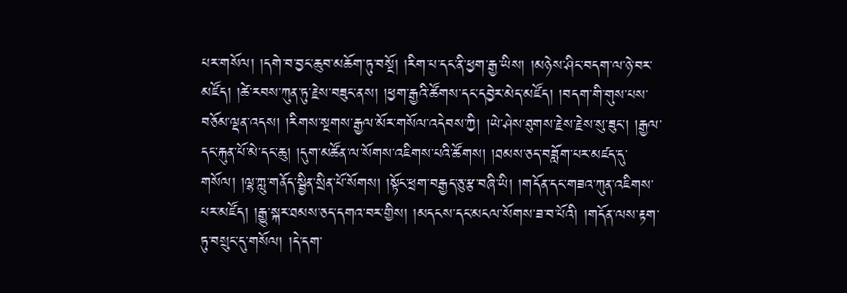པར་གསོལ། །དགེ་བ་བྱང་ཆུབ་མཆོག་ཏུ་བསྔོ། །རིག་པ་དང་ནི་ཕྱག་རྒྱ་ཡིས། །མཉེས་ཤིང་བདག་ལ་ཉེ་བར་མཛོད། །ཚེ་རབས་ཀུན་ཏུ་རྗེས་བཟུང་ནས། །ཕྱག་རྒྱའི་ཚོགས་དང་དབྱེར་མེད་མཛོད། །བདག་གི་གུས་པས་བཅོམ་ལྡན་འདས། །རིགས་སྔགས་རྒྱལ་མོར་གསོལ་འདེབས་ཀྱི། །ཡེ་ཤེས་ཐུགས་རྗེས་རྗེས་སུ་ཟུང་། །རྒྱལ་དང་རྐུན་པོ་མེ་དང་ཆུ། །དུག་མཚོན་ལ་སོགས་འཇིགས་པའི་ཚོགས། །ཐམས་ཅད་བཟློག་པར་མཛད་དུ་གསོལ། །ལྷ་ཀླུ་གནོད་སྦྱིན་སྲིན་པོ་སོགས། །སྟོང་ཕྲག་བརྒྱད་ཅུ་རྩ་བཞི་ཡི། །གདོན་དང་གཟའ་ཀུན་འཇིགས་པར་མཛོད། །རྒྱུ་སྐར་ཐམས་ཅད་དགའ་བར་གྱིས། །མདངས་དང་མངལ་སོགས་ཟ་བ་པོའི། །གདོན་ལས་རྟག་ཏུ་བསྲུང་དུ་གསོལ། །དེ་དག་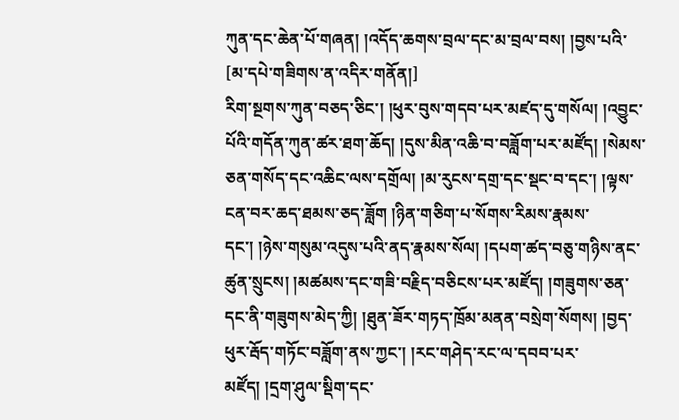ཀུན་དང་ཆེན་པོ་གཞན། །འདོད་ཆགས་བྲལ་དང་མ་བྲལ་བས། །བྱས་པའི་
[མ་དཔེ་གཟིགས་ན་འདིར་གནོན།]
རིག་སྔགས་ཀུན་བཅད་ཅིང་། །ཕུར་བུས་གདབ་པར་མཛད་དུ་གསོལ། །འབྱུང་པོའི་གདོན་ཀུན་ཚར་ཐག་ཆོད། །དུས་མིན་འཆི་བ་བཟློག་པར་མཛོད། །སེམས་ཅན་གསོད་དང་འཆིང་ལས་དགྲོལ། །མ་རུངས་དགྲ་དང་སྡང་བ་དང་། །ལྟས་ངན་བར་ཆད་ཐམས་ཅད་ཟློག །ཉིན་གཅིག་པ་སོགས་རིམས་རྣམས་དང་། །ཉེས་གསུམ་འདུས་པའི་ནད་རྣམས་སོལ། །དཔག་ཚད་བཅུ་གཉིས་ནང་ཚུན་སྲུངས། །མཚམས་དང་གཟི་བརྗིད་བཅིངས་པར་མཛོད། །གཟུགས་ཅན་དང་ནི་གཟུགས་མེད་ཀྱི། །ཐུན་ཟོར་གཏད་ཁྲོམ་མནན་བསྲེག་སོགས། །བྱད་ཕུར་རྦོད་གཏོང་བཟློག་ནས་ཀྱང་། །རང་གཤེད་རང་ལ་དབབ་པར་མཛོད། །དྲག་ཤུལ་སྡིག་དང་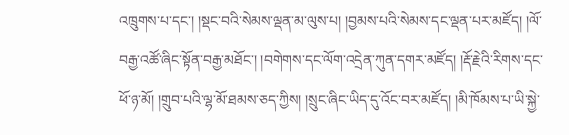འཁྲུགས་པ་དང་། །སྡང་བའི་སེམས་ལྡན་མ་ལུས་པ། །བྱམས་པའི་སེམས་དང་ལྡན་པར་མཛོད། །ལོ་བརྒྱ་འཚོ་ཞིང་སྟོན་བརྒྱ་མཐོང་། །བགེགས་དང་ལོག་འདྲེན་ཀུན་དགར་མཛོད། །རྡོ་རྗེའི་རིགས་དང་ཕོ་ཉ་མོ། །གྲུབ་པའི་ལྷ་མོ་ཐམས་ཅད་ཀྱིས། །སྲུང་ཞིང་ཡིད་དུ་འོང་བར་མཛོད། །མི་ཁོམས་པ་ཡི་སྐྱེ་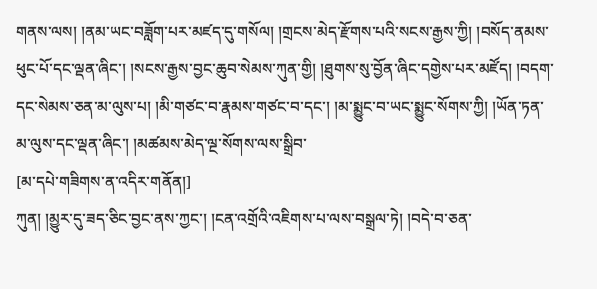གནས་ལས། །ནམ་ཡང་བཟློག་པར་མཛད་དུ་གསོལ། །གྲངས་མེད་རྫོགས་པའི་སངས་རྒྱས་ཀྱི། །བསོད་ནམས་ཕུང་པོ་དང་ལྡན་ཞིང་། །སངས་རྒྱས་བྱང་ཆུབ་སེམས་ཀུན་གྱི། །ཐུགས་སུ་བྱོན་ཞིང་དགྱེས་པར་མཛོད། །བདག་དང་སེམས་ཅན་མ་ལུས་པ། །མི་གཙང་བ་རྣམས་གཙང་བ་དང་། །མ་སྨྱུང་བ་ཡང་སྨྱུང་སོགས་ཀྱི། །ཡོན་ཏན་མ་ལུས་དང་ལྡན་ཞིང་། །མཚམས་མེད་ལྔ་སོགས་ལས་སྒྲིབ་
[མ་དཔེ་གཟིགས་ན་འདིར་གནོན།]
ཀུན། །མྱུར་དུ་ཟད་ཅིང་བྱང་ནས་ཀྱང་། །ངན་འགྲོའི་འཇིགས་པ་ལས་བསྒྲལ་ཏེ། །བདེ་བ་ཅན་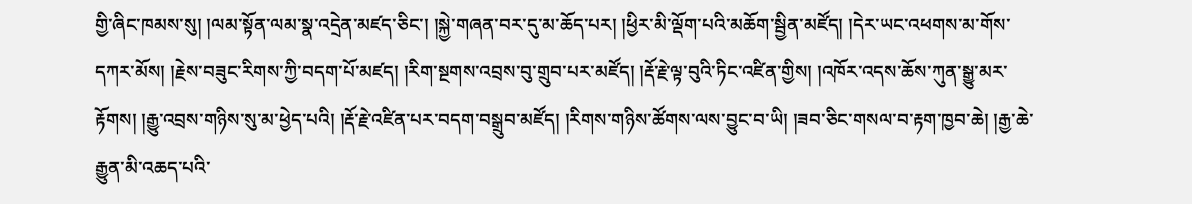གྱི་ཞིང་ཁམས་སུ། །ལམ་སྟོན་ལམ་སྣ་འདྲེན་མཛད་ཅིང་། །སྐྱེ་གཞན་བར་དུ་མ་ཆོད་པར། །ཕྱིར་མི་ལྡོག་པའི་མཆོག་སྦྱིན་མཛོད། །དེར་ཡང་འཕགས་མ་གོས་དཀར་མོས། །རྗེས་བཟུང་རིགས་ཀྱི་བདག་པོ་མཛད། །རིག་སྔགས་འབྲས་བུ་གྲུབ་པར་མཛོད། །རྡོ་རྗེ་ལྟ་བུའི་ཏིང་འཛིན་གྱིས། །འཁོར་འདས་ཆོས་ཀུན་སྒྱུ་མར་རྟོགས། །རྒྱུ་འབྲས་གཉིས་སུ་མ་ཕྱེད་པའི། །རྡོ་རྗེ་འཛིན་པར་བདག་བསྒྲུབ་མཛོད། །རིགས་གཉིས་ཚོགས་ལས་བྱུང་བ་ཡི། །ཟབ་ཅིང་གསལ་བ་རྟག་ཁྱབ་ཆེ། །རྒྱ་ཆེ་རྒྱུན་མི་འཆད་པའི་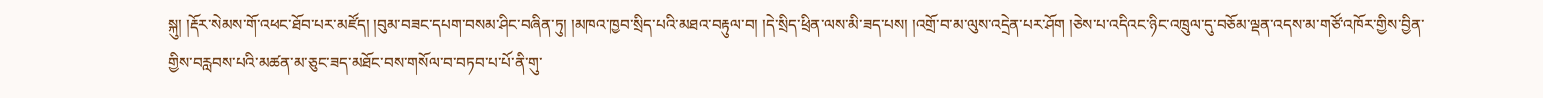སྐུ། །རྡོར་སེམས་གོ་འཕང་ཐོབ་པར་མཛོད། །བུམ་བཟང་དཔག་བསམ་ཤིང་བཞིན་ཏུ། །མཁའ་ཁྱབ་སྲིད་པའི་མཐའ་བརྟུལ་བ། །དེ་སྲིད་ཕྲིན་ལས་མི་ཟད་པས། །འགྲོ་བ་མ་ལུས་འདྲེན་པར་ཤོག །ཅེས་པ་འདིའང་ཉིང་འཁྲུལ་དུ་བཅོམ་ལྡན་འདས་མ་གཙོ་འཁོར་གྱིས་བྱིན་གྱིས་བརླབས་པའི་མཚན་མ་ཅུང་ཟད་མཐོང་བས་གསོལ་བ་བཏབ་པ་པོ་ནི་གུ་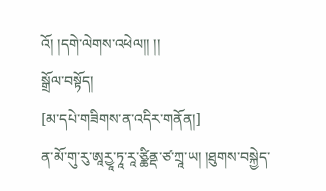འོ། །དགེ་ལེགས་འཕེལ།། །།
སྒྲོལ་བསྟོད།
[མ་དཔེ་གཟིགས་ན་འདིར་གནོན།]
ན་མོ་གུ་རུ་ཨཱརྱཱ་ཏཱ་རཱ་ཙྪིནྡ་ཙ་ཀྲཱ་ཡ། །ཐུགས་བསྐྱེད་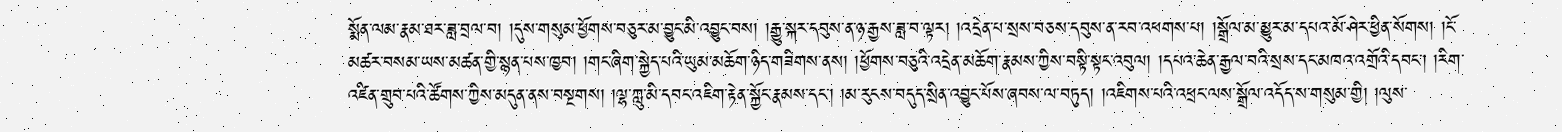སྨོན་ལམ་རྣམ་ཐར་ཟླ་བྲལ་བ། །དུས་གསུམ་ཕྱོགས་བཅུར་མ་བྱུང་མི་འབྱུང་བས། །རྒྱུ་སྐར་དབུས་ན་ཉ་རྒྱས་ཟླ་བ་ལྟར། །འདྲེན་པ་སྲས་བཅས་དབུས་ན་རབ་འཕགས་པ། །སྒྲོལ་མ་མྱུར་མ་དཔའ་མོ་ཤེར་ཕྱིན་སོགས། །ངོ་མཚར་བསམ་ཡས་མཚན་གྱི་སྙན་པས་ཁྱབ། །གང་ཞིག་སྐྱེད་པའི་ཡུམ་མཆོག་ཉིད་གཟིགས་ནས། །ཕྱོགས་བཅུའི་འདྲེན་མཆོག་རྣམས་ཀྱིས་བསྟི་སྟང་འབུལ། །དཔའ་ཆེན་རྒྱལ་བའི་སྲས་དང་མཁའ་འགྲོའི་དབང་། །རིག་འཛིན་གྲུབ་པའི་ཚོགས་ཀྱིས་མདུན་ནས་བསྔགས། །ལྷ་ཀླུ་མི་དབང་འཇིག་རྟེན་སྐྱོང་རྣམས་དང་། །མ་རུངས་བདུད་སྲིན་འབྱུང་པོས་ཞབས་ལ་བཏུད། །འཇིགས་པའི་འཕྲང་ལས་སྒྲོལ་འདོད་ས་གསུམ་གྱི། །ལུས་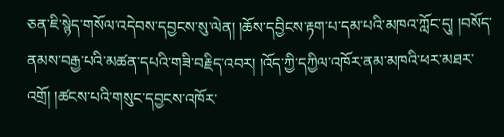ཅན་ཇི་སྙེད་གསོལ་འདེབས་དབྱངས་སུ་ལེན། །ཆོས་དབྱིངས་རྟག་པ་དམ་པའི་མཁའ་ཀློང་དུ། །བསོད་ནམས་བརྒྱ་པའི་མཚན་དཔའི་གཟི་བརྗིད་འབར། །འོད་ཀྱི་དཀྱིལ་འཁོར་ནམ་མཁའི་ཕར་མཐར་འགྲོ། །ཚངས་པའི་གསུང་དབྱངས་འཁོར་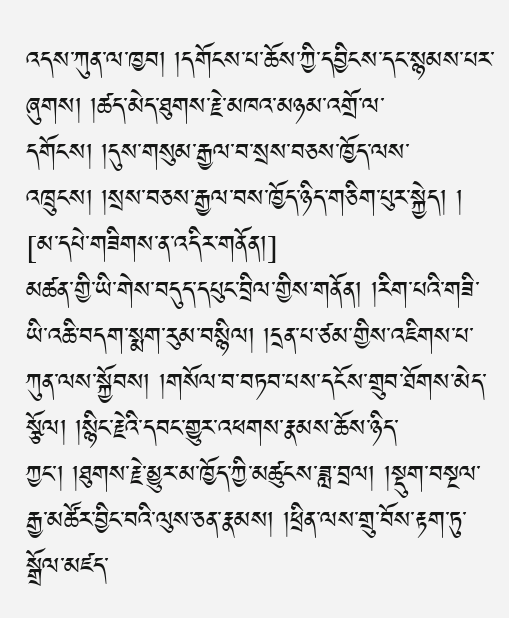འདས་ཀུན་ལ་ཁྱབ། །དགོངས་པ་ཆོས་ཀྱི་དབྱིངས་དང་སྙམས་པར་ཞུགས། །ཚད་མེད་ཐུགས་རྗེ་མཁའ་མཉམ་འགྲོ་ལ་དགོངས། །དུས་གསུམ་རྒྱལ་བ་སྲས་བཅས་ཁྱོད་ལས་འཁྲུངས། །སྲས་བཅས་རྒྱལ་བས་ཁྱོད་ཉིད་གཅིག་པུར་སྐྱེད། །
[མ་དཔེ་གཟིགས་ན་འདིར་གནོན།]
མཚན་གྱི་ཡི་གེས་བདུད་དཔུང་བྲིལ་གྱིས་གནོན། །རིག་པའི་གཟི་ཡི་འཆི་བདག་སྨག་རུམ་བསྙིལ། །དྲན་པ་ཙམ་གྱིས་འཇིགས་པ་ཀུན་ལས་སྐྱོབས། །གསོལ་བ་བཏབ་པས་དངོས་གྲུབ་ཐོགས་མེད་སྩོལ། །སྙིང་རྗེའི་དབང་གྱུར་འཕགས་རྣམས་ཆོས་ཉིད་ཀྱང་། །ཐུགས་རྗེ་མྱུར་མ་ཁྱོད་ཀྱི་མཚུངས་ཟླ་བྲལ། །སྡུག་བསྔལ་རྒྱ་མཚོར་བྱིང་བའི་ལུས་ཅན་རྣམས། །ཕྲིན་ལས་གྲུ་བོས་རྟག་ཏུ་སྒྲོལ་མཛད་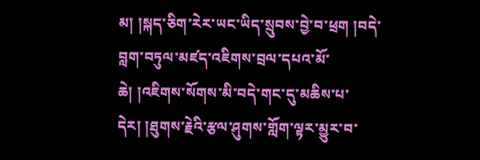མ། །སྐད་ཅིག་རེར་ཡང་ཡིད་སྲུབས་བྱེ་བ་ཕྲག །བདེ་བླག་བཏུལ་མཛད་འཇིགས་བྲལ་དཔའ་མོ་ཆེ། །འཇིགས་སོགས་མི་བདེ་གང་དུ་མཆིས་པ་དེར། །ཐུགས་རྗེའི་རྩལ་ཤུགས་གློག་ལྟར་མྱུར་བ་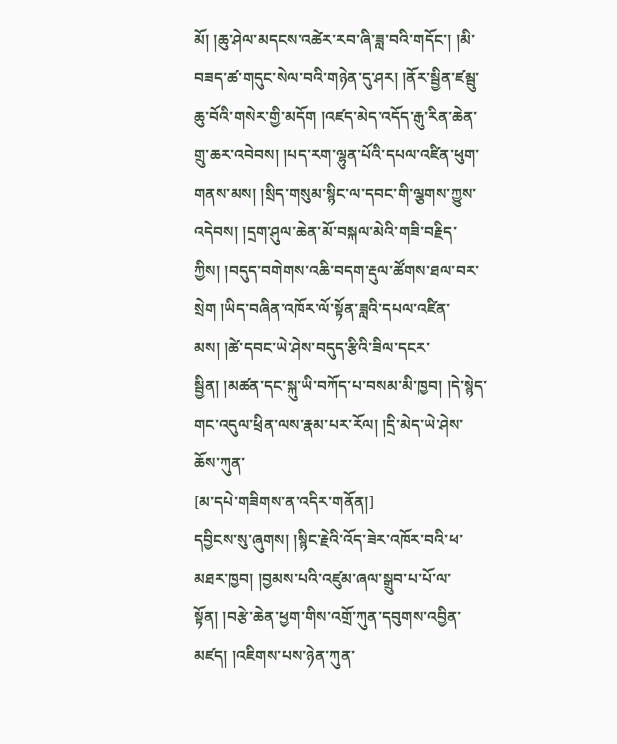མོ། །ཆུ་ཤེལ་མདངས་འཚེར་རབ་ཞི་ཟླ་བའི་གདོང་། །མི་བཟད་ཚ་གདུང་སེལ་བའི་གཉེན་དུ་ཤར། །ནོར་སྦྱིན་ཛམྦུ་ཆུ་བོའི་གསེར་གྱི་མདོག །འཛད་མེད་འདོད་རྒུ་རིན་ཆེན་གྲུ་ཆར་འབེབས། །པད་རག་ལྷུན་པོའི་དཔལ་འཛིན་ཕུག་གནས་མས། །སྲིད་གསུམ་སྙིང་ལ་དབང་གི་ལྕགས་ཀྱུས་འདེབས། །དྲག་ཤུལ་ཆེན་མོ་བསྐལ་མེའི་གཟི་བརྗིད་ཀྱིས། །བདུད་བགེགས་འཆི་བདག་རྡུལ་ཚོགས་ཐལ་བར་སྲེག །ཡིད་བཞིན་འཁོར་ལོ་སྟོན་ཟླའི་དཔལ་འཛིན་མས། །ཚེ་དབང་ཡེ་ཤེས་བདུད་རྩིའི་ཟིལ་དངར་སྦྱིན། །མཚན་དང་སྐུ་ཡི་བཀོད་པ་བསམ་མི་ཁྱབ། །དེ་སྙེད་གང་འདུལ་ཕྲིན་ལས་རྣམ་པར་རོལ། །དྲི་མེད་ཡེ་ཤེས་ཆོས་ཀུན་
[མ་དཔེ་གཟིགས་ན་འདིར་གནོན།]
དབྱིངས་སུ་ཞུགས། །སྙིང་རྗེའི་འོད་ཟེར་འཁོར་བའི་ཕ་མཐར་ཁྱབ། །བྱམས་པའི་འཛུམ་ཞལ་སྒྲུབ་པ་པོ་ལ་སྟོན། །བརྩེ་ཆེན་ཕྱག་གིས་འགྲོ་ཀུན་དབུགས་འབྱིན་མཛད། །འཇིགས་པས་ཉེན་ཀུན་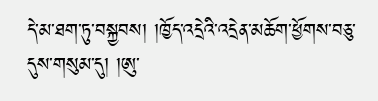དེ་མ་ཐག་ཏུ་བསྐྱབས། །ཁྱོད་འདྲེའི་འདྲེན་མཆོག་ཕྱོགས་བཅུ་དུས་གསུམ་དུ། །ཨུ་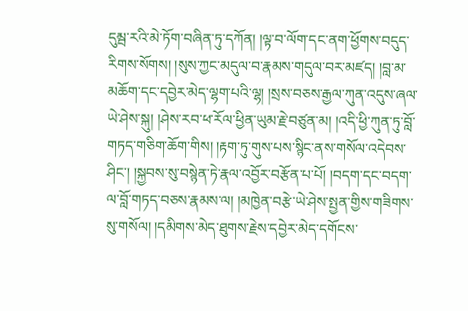དུམྦ་རའི་མེ་ཏོག་བཞིན་ཏུ་དཀོན། །ལྟ་བ་ལོག་དང་ནག་ཕྱོགས་བདུད་རིགས་སོགས། །སུས་ཀྱང་མདུལ་བ་རྣམས་གདུལ་བར་མཛད། །བླ་མ་མཆོག་དང་དབྱེར་མེད་ལྷག་པའི་ལྷ། །སྲས་བཅས་རྒྱལ་ཀུན་འདུས་ཞལ་ཡེ་ཤེས་སྐུ། །ཤེས་རབ་ཕ་རོལ་ཕྱིན་ཡུམ་རྗེ་བཙུན་མ། །འདི་ཕྱི་ཀུན་ཏུ་བློ་གཏད་གཅིག་ཆོག་གིས། །རྟག་ཏུ་གུས་པས་སྙིང་ནས་གསོལ་འདེབས་ཤིང་། །སྐྱབས་སུ་བསྙེན་ཏེ་རྣལ་འབྱོར་བརྩོན་པ་པོ། །བདག་དང་བདག་ལ་བློ་གཏད་བཅས་རྣམས་ལ། །མཁྱེན་བརྩེ་ཡེ་ཤེས་སྤྱན་གྱིས་གཟིགས་སུ་གསོལ། །དམིགས་མེད་ཐུགས་རྗེས་དབྱེར་མེད་དགོངས་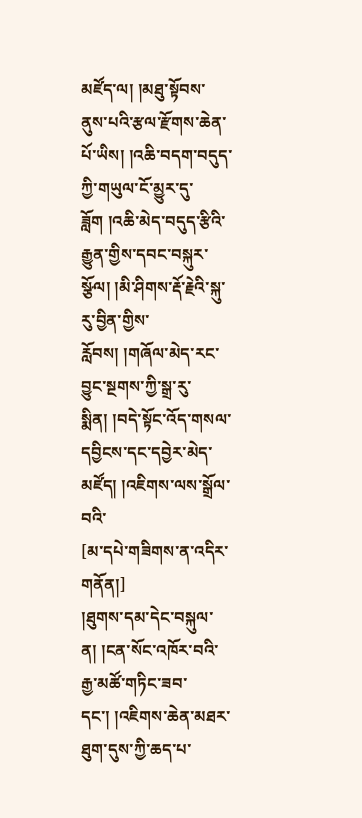མཛོད་ལ། །མཐུ་སྟོབས་ནུས་པའི་རྩལ་རྫོགས་ཆེན་པོ་ཡིས། །འཆི་བདག་བདུད་ཀྱི་གཡུལ་ངོ་མྱུར་དུ་ཟློག །འཆི་མེད་བདུད་རྩིའི་རྒྱུན་གྱིས་དབང་བསྐུར་སྩོལ། །མི་ཤིགས་རྡོ་རྗེའི་སྐུ་རུ་བྱིན་གྱིས་རློབས། །གཞོལ་མེད་རང་བྱུང་སྔགས་ཀྱི་སྒྲ་རུ་སྨིན། །བདེ་སྟོང་འོད་གསལ་དབྱིངས་དང་དབྱེར་མེད་མཛོད། །འཇིགས་ལས་སྒྲོལ་བའི་
[མ་དཔེ་གཟིགས་ན་འདིར་གནོན།]
།ཐུགས་དམ་དེང་བསྐུལ་ན། །ངན་སོང་འཁོར་བའི་རྒྱ་མཚོ་གཏིང་ཟབ་དང་། །འཇིགས་ཆེན་མཐར་ཐུག་དུས་ཀྱི་ཆད་པ་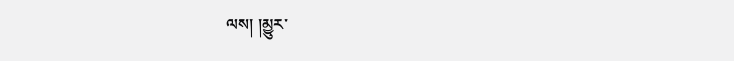ལས། །མྱུར་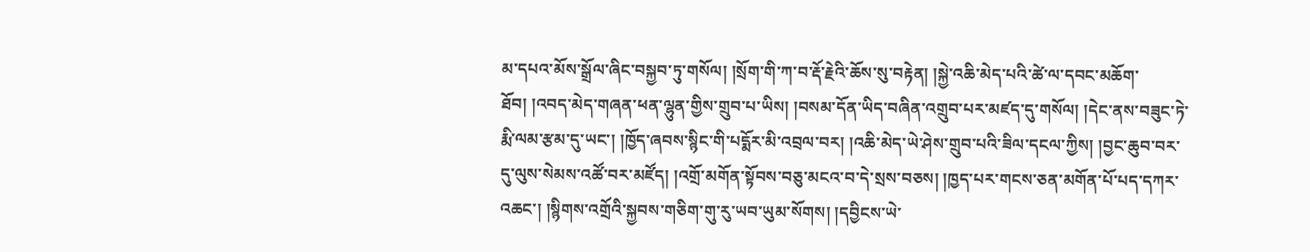མ་དཔའ་མོས་སྒྲོལ་ཞིང་བསྐྱབ་ཏུ་གསོལ། །སྲོག་གི་ཀ་བ་རྡོ་རྗེའི་ཆོས་སུ་བརྟེན། །སྐྱེ་འཆི་མེད་པའི་ཚེ་ལ་དབང་མཆོག་ཐོབ། །འབད་མེད་གཞན་ཕན་ལྷུན་གྱིས་གྲུབ་པ་ཡིས། །བསམ་དོན་ཡིད་བཞིན་འགྲུབ་པར་མཛད་དུ་གསོལ། །དེང་ནས་བཟུང་ཏེ་རྨི་ལམ་རྩམ་དུ་ཡང་། །ཁྱོད་ཞབས་སྙིང་གི་པདྨོར་མི་འབྲལ་བར། །འཆི་མེད་ཡེ་ཤེས་གྲུབ་པའི་ཟིལ་དངལ་ཀྱིས། །བྱང་ཆུབ་བར་དུ་ལུས་སེམས་འཚོ་བར་མཛོད། །འགྲོ་མགོན་སྟོབས་བཅུ་མངའ་བ་དེ་སྲས་བཅས། །ཁྱད་པར་གངས་ཅན་མགོན་པོ་པད་དཀར་འཆང་། །སྙིགས་འགྲོའི་སྐྱབས་གཅིག་གུ་རུ་ཡབ་ཡུམ་སོགས། །དབྱིངས་ཡེ་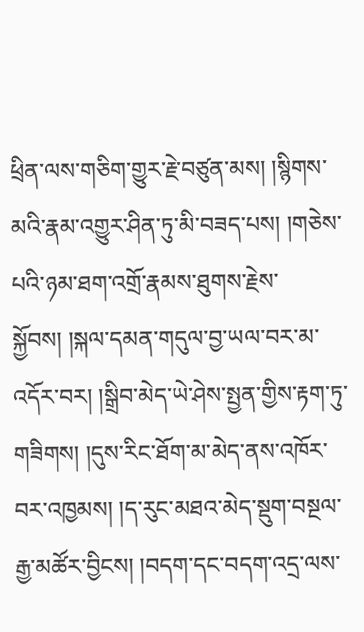ཕྲིན་ལས་གཅིག་གྱུར་རྗེ་བཙུན་མས། །སྙིགས་མའི་རྣམ་འགྱུར་ཤིན་ཏུ་མི་བཟད་པས། །གཅེས་པའི་ཉམ་ཐག་འགྲོ་རྣམས་ཐུགས་རྗེས་སྐྱོབས། །སྐལ་དམན་གདུལ་བྱ་ཡལ་བར་མ་འདོར་བར། །སྒྲིབ་མེད་ཡེ་ཤེས་སྤྱན་གྱིས་རྟག་ཏུ་གཟིགས། །དུས་རིང་ཐོག་མ་མེད་ནས་འཁོར་བར་འཁྱམས། །ད་རུང་མཐའ་མེད་སྡུག་བསྔལ་རྒྱ་མཚོར་བྱིངས། །བདག་དང་བདག་འདྲ་ལས་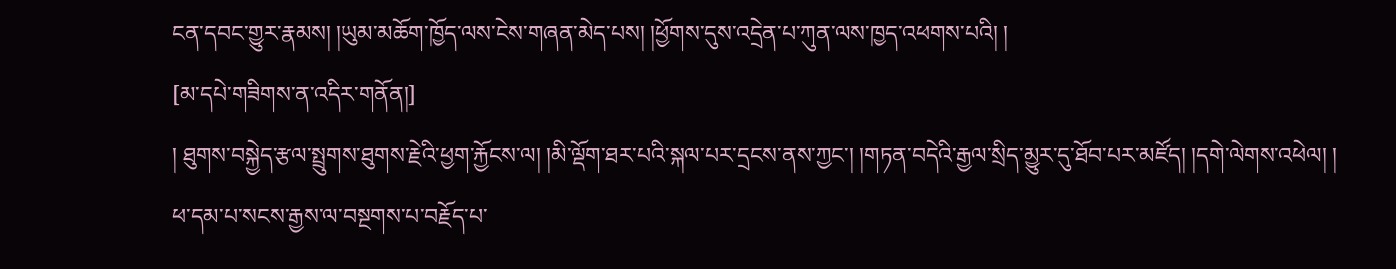ངན་དབང་གྱུར་རྣམས། །ཡུམ་མཆོག་ཁྱོད་ལས་ངེས་གཞན་མེད་པས། །ཕྱོགས་དུས་འདྲེན་པ་ཀུན་ལས་ཁྱད་འཕགས་པའི། །
[མ་དཔེ་གཟིགས་ན་འདིར་གནོན།]
། ཐུགས་བསྐྱེད་རྩལ་སྤྲུགས་ཐུགས་རྗེའི་ཕྱག་རྐྱོངས་ལ། །མི་ལྡོག་ཐར་པའི་སྐལ་པར་དྲངས་ནས་ཀྱང་། །གཏན་བདེའི་རྒྱལ་སྲིད་མྱུར་དུ་ཐོབ་པར་མཛོད། །དགེ་ལེགས་འཕེལ། །
ཕ་དམ་པ་སངས་རྒྱས་ལ་བསྔགས་པ་བརྗོད་པ་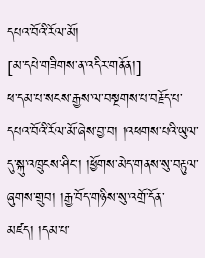དཔའ་བོའི་རོལ་མོ།
[མ་དཔེ་གཟིགས་ན་འདིར་གནོན།]
ཕ་དམ་པ་སངས་རྒྱས་ལ་བསྔགས་པ་བརྗོད་པ་དཔའ་བོའི་རོལ་མོ་ཞེས་བྱ་བ། །འཕགས་པའི་ཡུལ་དུ་སྐུ་འཁྲུངས་ཤིང་། །ཕྱོགས་མེད་གནས་སུ་བརྟུལ་ཞུགས་གྲུབ། །རྒྱ་བོད་གཉིས་སུ་འགྲོ་དོན་མཛད། །དམ་པ་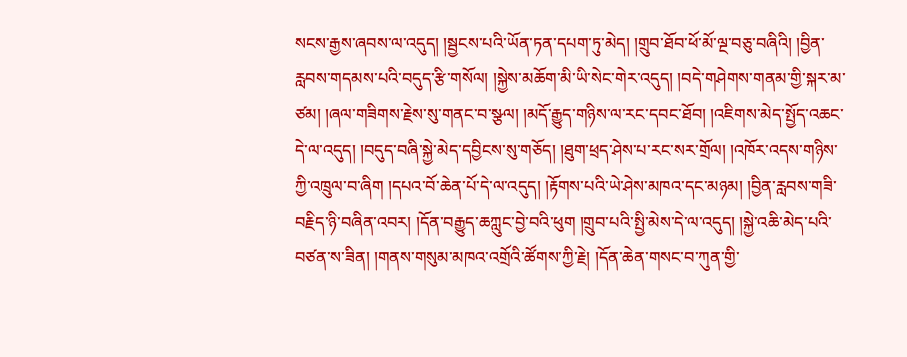སངས་རྒྱས་ཞབས་ལ་འདུད། །སྦྱངས་པའི་ཡོན་ཏན་དཔག་ཏུ་མེད། །གྲུབ་ཐོབ་ཕོ་མོ་ལྔ་བཅུ་བཞིའི། །བྱིན་རླབས་གདམས་པའི་བདུད་རྩི་གསོལ། །སྐྱེས་མཆོག་མི་ཡི་སེང་གེར་འདུད། །བདེ་གཤེགས་གནམ་གྱི་སྐར་མ་ཙམ། །ཞལ་གཟིགས་རྗེས་སུ་གནང་བ་སྩལ། །མདོ་རྒྱུད་གཉིས་ལ་རང་དབང་ཐོབ། །འཇིགས་མེད་སྤྱོད་འཆང་དེ་ལ་འདུད། །བདུད་བཞི་སྐྱེ་མེད་དབྱིངས་སུ་གཅོད། །ཐུག་ཕྲད་ཤེས་པ་རང་སར་གྲོལ། །འཁོར་འདས་གཉིས་ཀྱི་འཁྲུལ་བ་ཞིག །དཔའ་བོ་ཆེན་པོ་དེ་ལ་འདུད། །རྟོགས་པའི་ཡེ་ཤེས་མཁའ་དང་མཉམ། །བྱིན་རླབས་གཟི་བརྗིད་ཉི་བཞིན་འབར། །དོན་བརྒྱུད་ཆཀླུང་བྱེ་བའི་ཕུག །གྲུབ་པའི་སྤྱི་མེས་དེ་ལ་འདུད། །སྐྱེ་འཆི་མེད་པའི་བཙན་ས་ཟིན། །གནས་གསུམ་མཁའ་འགྲོའི་ཚོགས་ཀྱི་རྗེ། །དོན་ཆེན་གསང་བ་ཀུན་གྱི་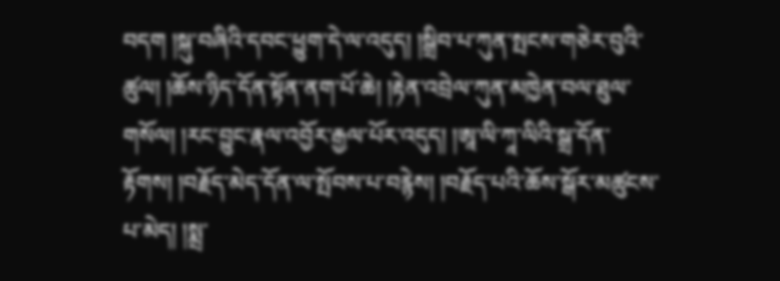བདག །སྐུ་བཞིའི་དབང་ཕྱུག་དེ་ལ་འདུད། །སྒྲིབ་པ་ཀུན་སྤངས་གཅེར་བུའི་ཚུལ། །ཆོས་ཉིད་དོན་སྟོན་ནག་པོ་ཆེ། །རྟེན་འབྲེལ་ཀུན་མཁྱེན་བལ་ཐུལ་གསོལ། །རང་བྱུང་རྣལ་འབྱོར་རྒྱལ་པོར་འདུད། །ཨཱ་ལི་ཀཱ་ལིའི་སྒྲ་དོན་རྟོགས། །བརྗོད་མེད་དོན་ལ་སྤོབས་པ་བརྙེས། །བརྗོད་པའི་ཆོས་སྒོར་མཚུངས་པ་མེད། །སྨྲ་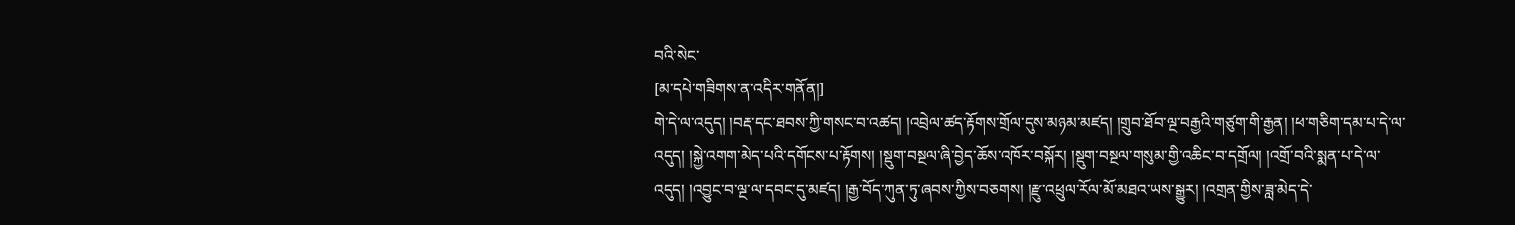བའི་སེང་
[མ་དཔེ་གཟིགས་ན་འདིར་གནོན།]
གེ་དེ་ལ་འདུད། །བརྡ་དང་ཐབས་ཀྱི་གསང་བ་འཚད། །འབྲེལ་ཚད་རྟོགས་གྲོལ་དུས་མཉམ་མཛད། །གྲུབ་ཐོབ་ལྔ་བརྒྱའི་གཙུག་གི་རྒྱན། །ཕ་གཅིག་དམ་པ་དེ་ལ་འདུད། །སྐྱེ་འགག་མེད་པའི་དགོངས་པ་རྟོགས། །སྡུག་བསྔལ་ཞི་བྱེད་ཆོས་འཁོར་བསྐོར། །སྡུག་བསྔལ་གསུམ་གྱི་འཆིང་བ་དགྲོལ། །འགྲོ་བའི་སྨན་པ་དེ་ལ་འདུད། །འབྱུང་བ་ལྔ་ལ་དབང་དུ་མཛད། །རྒྱ་བོད་ཀུན་ཏུ་ཞབས་ཀྱིས་བཅགས། །རྫུ་འཕྲུལ་རོལ་མོ་མཐའ་ཡས་སྒྱུར། །འགྲན་གྱིས་ཟླ་མེད་དེ་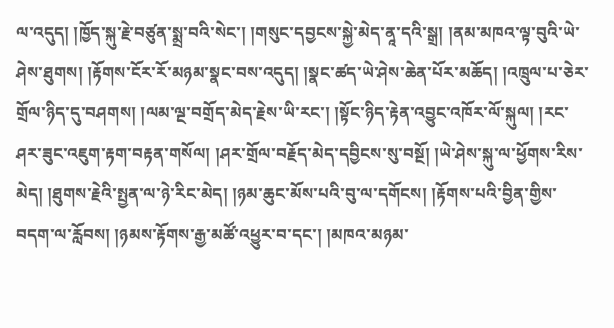ལ་འདུད། །ཁྱོད་སྐུ་རྗེ་བཙུན་སྨྲ་བའི་སེང་། །གསུང་དབྱངས་སྐྱེ་མེད་ནཱ་དའི་སྒྲ། །ནམ་མཁའ་ལྟ་བུའི་ཡེ་ཤེས་ཐུགས། །རྟོགས་ངོར་རོ་མཉམ་སྣང་བས་འདུད། །སྣང་ཚད་ཡེ་ཤེས་ཆེན་པོར་མཆོད། །འཁྲུལ་པ་ཅེར་གྲོལ་ཉིད་དུ་བཤགས། །ལམ་ལྔ་བགྲོད་མེད་རྗེས་ཡི་རང་། །སྟོང་ཉིད་རྟེན་འབྱུང་འཁོར་ལོ་སྐུལ། །རང་ཤར་ཟུང་འཇུག་རྟག་བརྟན་གསོལ། །ཤར་གྲོལ་བརྗོད་མེད་དབྱིངས་སུ་བསྔོ། །ཡེ་ཤེས་སྐུ་ལ་ཕྱོགས་རིས་མེད། །ཐུགས་རྗེའི་སྤྱན་ལ་ཉེ་རིང་མེད། །ཉམ་ཆུང་མོས་པའི་བུ་ལ་དགོངས། །རྟོགས་པའི་བྱིན་གྱིས་བདག་ལ་རློབས། །ཉམས་རྟོགས་རྒྱ་མཚོ་འཕྱུར་བ་དང་། །མཁའ་མཉམ་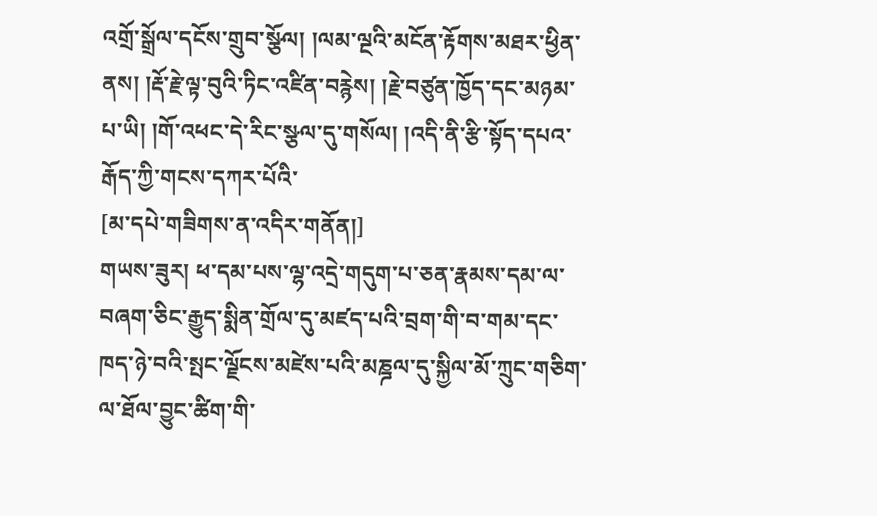འགྲོ་སྒྲོལ་དངོས་གྲུབ་སྩོལ། །ལམ་ལྔའི་མངོན་རྟོགས་མཐར་ཕྱིན་ནས། །རྡོ་རྗེ་ལྟ་བུའི་ཏིང་འཛིན་བརྙེས། །རྗེ་བཙུན་ཁྱོད་དང་མཉམ་པ་ཡི། །གོ་འཕང་དེ་རིང་སྩལ་དུ་གསོལ། །འདི་ནི་རྩི་སྟོད་དཔའ་རྒོད་ཀྱི་གངས་དཀར་པོའི་
[མ་དཔེ་གཟིགས་ན་འདིར་གནོན།]
གཡས་ཟུར། ཕ་དམ་པས་ལྷ་འདྲེ་གདུག་པ་ཅན་རྣམས་དམ་ལ་བཞག་ཅིང་རྒྱུད་སྨིན་གྲོལ་དུ་མཛད་པའི་བྲག་གི་བ་གམ་དང་ཁད་ཉེ་བའི་སྤང་ལྗོངས་མཛེས་པའི་མཎྜལ་དུ་སྐྱིལ་མོ་ཀྲུང་གཅིག་ལ་ཐོལ་བྱུང་ཚིག་གི་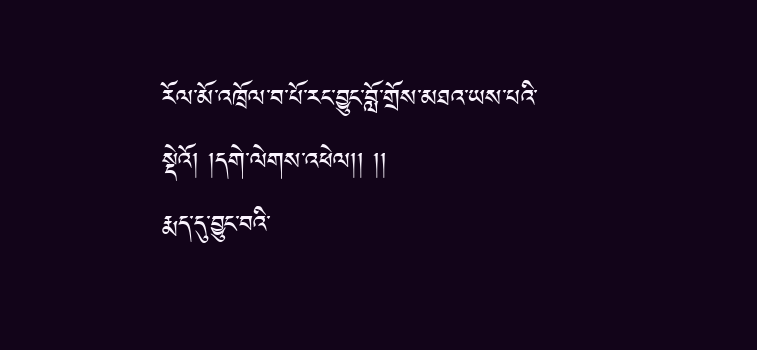རོལ་མོ་འཁྲོལ་བ་པོ་རང་བྱུང་བློ་གྲོས་མཐའ་ཡས་པའི་སྡེའོ། །དགེ་ལེགས་འཕེལ།། །།
རྨད་དུ་བྱུང་བའི་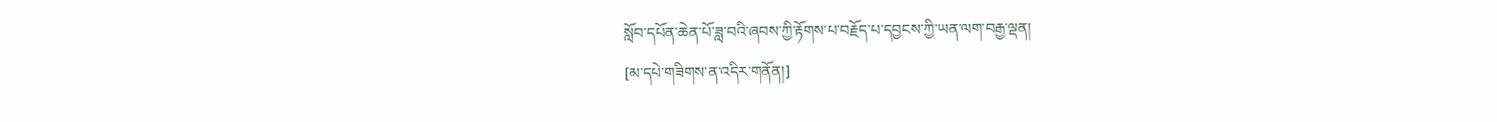སློབ་དཔོན་ཆེན་པོ་ཟླ་བའི་ཞབས་ཀྱི་རྟོགས་པ་བརྗོད་པ་དབྱངས་ཀྱི་ཡན་ལག་བརྒྱ་ལྡན།
[མ་དཔེ་གཟིགས་ན་འདིར་གནོན།]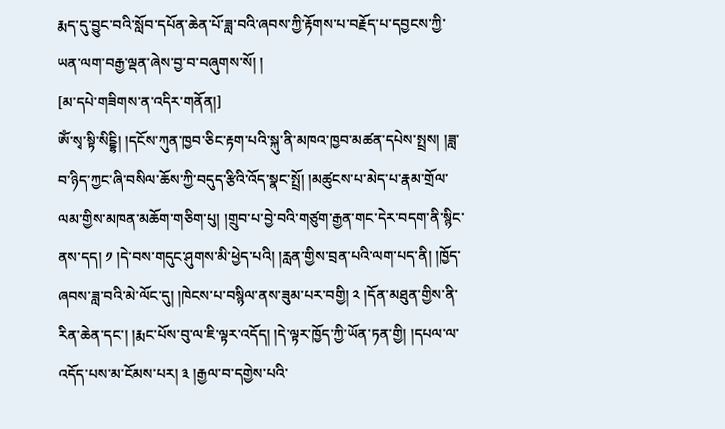རྨད་དུ་བྱུང་བའི་སློབ་དཔོན་ཆེན་པོ་ཟླ་བའི་ཞབས་ཀྱི་རྟོགས་པ་བརྗོད་པ་དབྱངས་ཀྱི་ཡན་ལག་བརྒྱ་ལྡན་ཞེས་བྱ་བ་བཞུགས་སོ། །
[མ་དཔེ་གཟིགས་ན་འདིར་གནོན།]
ཨོཾ་སྭ་སྟི་སིངྡྷི། །དངོས་ཀུན་ཁྱབ་ཅིང་རྟག་པའི་སྐུ་ནི་མཁའ་ཁྱབ་མཚན་དཔེས་སྤྲས། །ཟླ་བ་ཉིད་ཀྱང་ཞི་བསིལ་ཆོས་ཀྱི་བདུད་རྩིའི་འོད་སྣང་སྤྲོ། །མཚུངས་པ་མེད་པ་རྣམ་གྲོལ་ལམ་གྱིས་མཁན་མཆོག་གཅིག་པུ། །གྲུབ་པ་བྱེ་བའི་གཙུག་རྒྱན་གང་དེར་བདག་ནི་སྙིང་ནས་དད། ༡ །དེ་བས་གདུང་ཤུགས་མི་ཕྱེད་པའི། །རླན་གྱིས་བྲན་པའི་ལག་པད་ནི། །ཁྱོད་ཞབས་ཟླ་བའི་མེ་ལོང་དུ། །ཁེངས་པ་བསྙིལ་ནས་ཟུམ་པར་བགྱི། ༢ །དོན་མཐུན་གྱིས་ནི་རིན་ཆེན་དང་། །རྨང་པོས་བུ་ལ་ཇི་ལྟར་འདོད། །དེ་ལྟར་ཁྱོད་ཀྱི་ཡོན་ཏན་གྱི། །དཔལ་ལ་འདོད་པས་མ་ངོམས་པར། ༣ །རྒྱལ་བ་དགྱེས་པའི་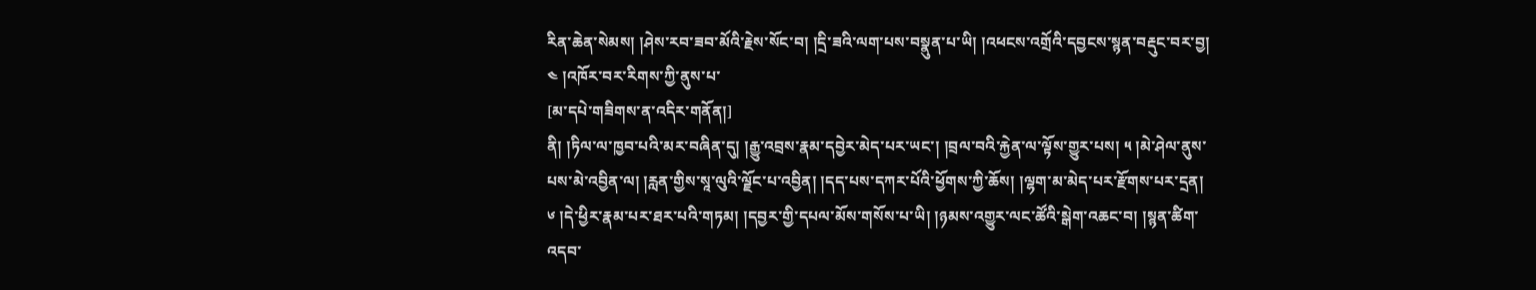རིན་ཆེན་སེམས། །ཤེས་རབ་ཟབ་མོའི་རྗེས་སོང་བ། །དྲི་ཟའི་ལག་པས་བསྣུན་པ་ཡི། །འཕངས་འགྲོའི་དབྱངས་སྙན་བརྡུང་བར་བྱ། ༤ །འཁོར་བར་རིགས་ཀྱི་ནུས་པ་
[མ་དཔེ་གཟིགས་ན་འདིར་གནོན།]
ནི། །ཏིལ་ལ་ཁྱབ་པའི་མར་བཞིན་དུ། །རྒྱུ་འབྲས་རྣམ་དབྱེར་མེད་པར་ཡང་། །བྲལ་བའི་རྐྱེན་ལ་ལྟོས་གྱུར་པས། ༥ །མེ་ཤེལ་ནུས་པས་མེ་འབྱིན་ལ། །རླན་གྱིས་སཱ་ལུའི་ལྗོང་པ་འབྱིན། །དད་པས་དཀར་པོའི་ཕྱོགས་ཀྱི་ཆོས། །ལྷག་མ་མེད་པར་རྫོགས་པར་དྲན། ༦ །དེ་ཕྱིར་རྣམ་པར་ཐར་པའི་གཏམ། །དབྱར་གྱི་དཔལ་མོས་གསོས་པ་ཡི། །ཉམས་འགྱུར་ལང་ཚོའི་སྒེག་འཆང་བ། །སྙན་ཚིག་འདབ་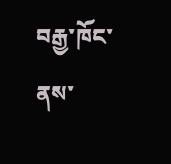བརྒྱ་ཁོང་ནས་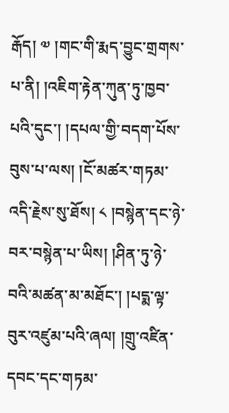རྒོད། ༧ །གང་གི་རྨད་བྱུང་གྲགས་པ་ནི། །འཇིག་རྟེན་ཀུན་ཏུ་ཁྱབ་པའི་དུང་། །དཔལ་གྱི་བདག་པོས་བུས་པ་ལས། །ངོ་མཚར་གཏམ་འདི་རྗེས་སུ་ཐོས། ༨ །བསྙེན་དང་ཉེ་བར་བསྙེན་པ་ཡིས། །ཤིན་ཏུ་ཉེ་བའི་མཚན་མ་མཐོང་། །པདྨ་ལྟ་བུར་འཛུམ་པའི་ཞལ། །གྲུ་འཛིན་དབང་དང་གཏམ་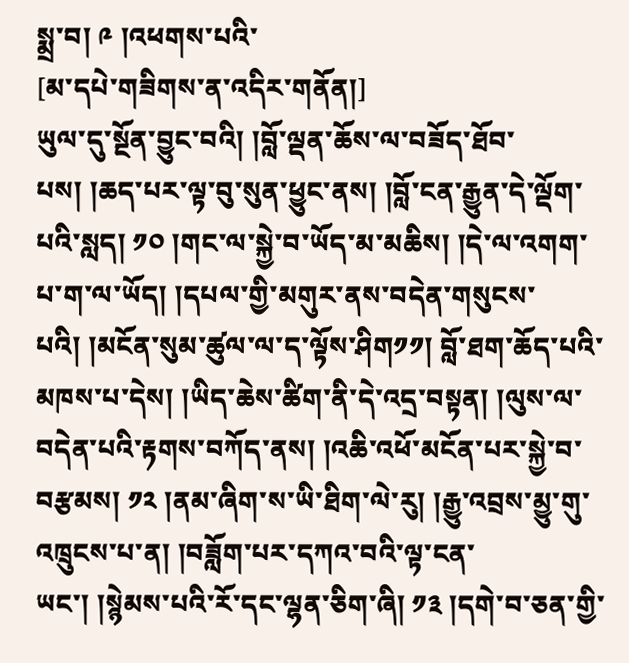སྨྲ་བ། ༩ །འཕགས་པའི་
[མ་དཔེ་གཟིགས་ན་འདིར་གནོན།]
ཡུལ་དུ་སྔོན་བྱུང་བའི། །བློ་ལྡན་ཆོས་ལ་བཟོད་ཐོབ་པས། །ཆད་པར་ལྟ་བུ་སུན་ཕྱུང་ནས། །བློ་ངན་རྒྱུན་དེ་ལྡོག་པའི་སླད། ༡༠ །གང་ལ་སྐྱེ་བ་ཡོད་མ་མཆིས། །དེ་ལ་འགག་པ་ག་ལ་ཡོད། །དཔལ་གྱི་མགུར་ནས་བདེན་གསུངས་པའི། །མངོན་སུམ་ཚུལ་ལ་ད་ལྟོས་ཤིག༡༡། བློ་ཐག་ཆོད་པའི་མཁས་པ་དེས། །ཡིད་ཆེས་ཚིག་ནི་དེ་འདྲ་བསྟན། །ལུས་ལ་བདེན་པའི་རྟགས་བཀོད་ནས། །འཆི་འཕོ་མངོན་པར་སྐྱེ་བ་བརྩམས། ༡༢ །ནམ་ཞིག་ས་ཡི་ཐིག་ལེ་རུ། །རྒྱུ་འབྲས་མྱུ་གུ་འཁྲུངས་པ་ན། །བཟློག་པར་དཀའ་བའི་ལྟ་ངན་ཡང་། །སྙེམས་པའི་རོ་དང་ལྷན་ཅིག་ཞི། ༡༣ །དགེ་བ་ཅན་གྱི་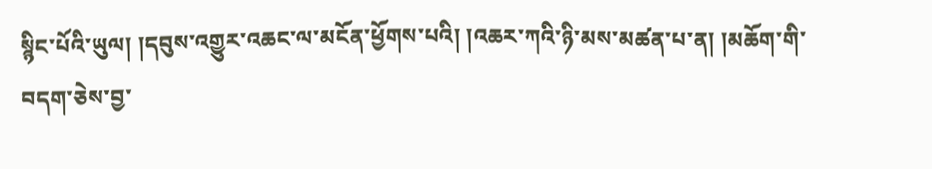སྙིང་པོའི་ཡུལ། །དབུས་འགྱུར་འཆང་ལ་མངོན་ཕྱོགས་པའི། །འཆར་ཀའི་ཉི་མས་མཚན་པ་ན། །མཆོག་གི་བདག་ཅེས་བྱ་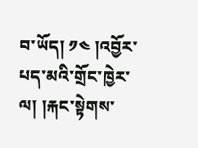བ་ཡོད། ༡༤ །འབྱོར་པད་མའི་གྲོང་ཁྱེར་ལ། །རྐང་སྟེགས་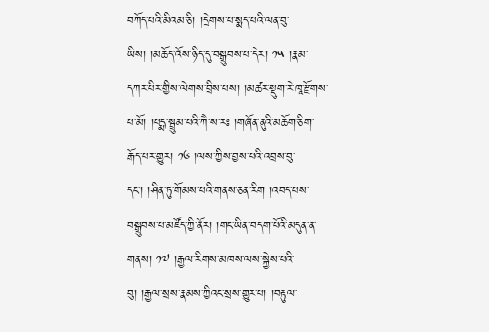བཀོད་པའི་མིའམ་ཅི། །དྲེགས་པ་སྨད་པའི་ལན་བུ་ཡིས། །མཆོད་འོས་ཉིད་དུ་བསྒྲུབས་པ་དེར། ༡༥ །རྣམ་དཀར་པིར་གྱིས་ལེགས་བྲིས་པས། །མཚར་སྡུག་རེ་ཁཱ་རྫོགས་པ་མོ། །པདྨ་སྦྲུམ་པའི་ཀཻ་ས་རཿ །གཞོན་ནུའི་མཆོག་ཅིག་རྒོད་པར་གྱུར། ༡༦ །ལས་ཀྱིས་བྱས་པའི་འབྲས་བུ་དང་། །ཤིན་ཏུ་གོམས་པའི་གནས་ཅན་རིག །འབད་པས་བསྒྲུབས་པ་མཛོད་ཀྱི་ནོར། །གང་ཡིན་བདག་པོའི་མདུན་ན་གནས། ༡༧ །རྒྱལ་རིགས་མཁས་ལས་སྐྱེས་པའི་བུ། །རྒྱལ་སྲས་རྣམས་ཀྱིའང་སྲས་གྱུར་པ། །བརྟུལ་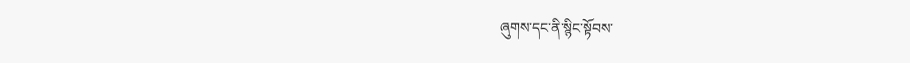ཞུགས་དང་ནི་སྙིང་སྟོབས་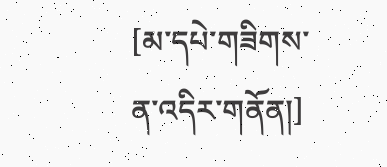[མ་དཔེ་གཟིགས་ན་འདིར་གནོན།]